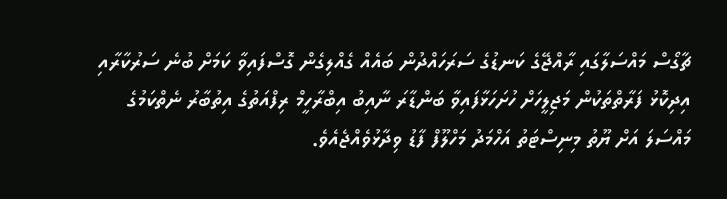ޗާގޯސް މައްސަލާގައި ރާއްޖޭގެ ކަނޑުގެ ސަރަހައްދުން ބައެއް ގެއްލިގެން ގޮސްފައިވާ ކަމަށް ބުނެ ސަރުކާރާއި އިދިކޮޅު ފަރާތްތަކުން މަޖިލީހަށް ހުށަހަޅާފައިވާ ބަންޑާރަ ނާއިބު އިބްރާހީމް ރިފްއަތުގެ އިތުބާރު ނެތްކަމުގެ މައްސަލަ އަށް ޔޫތު މިނިސްޓަތު އަހްމަދު މަހްލޫފް ފާޑު ވިދާޅުވެއްޖެއެވެ.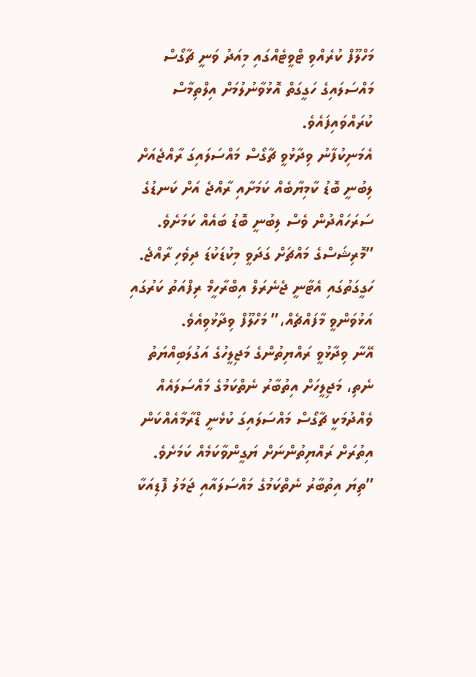މަހްލޫފް ކުރެއްވި ޓްވީޓެއްގައި މިއަދު ވަނީ ޗާގޯސް މައްސަލައިގެ ހަގީގަތް އޮޅުވާނުލުމަށް އިލްތިމާސް ކުރައްވައިފައެވެ.
އެމަނިކުފާނު ވިދާޅުވީ ޗާގޯސް މައްސަލައިގަ ރާއްޖެއަށް ލިބުނީ ބޮޑު ކާމިޔާބެއް ކަމަށާއި ރާއްޖެ އަށް ކަނޑުގެ ސަރަހައްދުން ވެސް ލިބުނީ ބޮޑު ބައެއް ކަމަށެވެ.
”މޮރިޝަސްގެ މައްޗަށް ގަދަވީ މިކުޑަކުޑަ ދިވެހި ރާއްޖެ. ހަގީގަތުގައި އެޓާނީ ޖެނެރަލް އިބްރާހީމް ރިފްއަތު ކަރުގައި އަޅުވަންވީ މާފައްޗެއް،” މަހްލޫފް ވިދާޅުވިއެވެ.
އޭނާ ވިދާޅުވީ ރައްޔިތުންގެ މަޖިލީހުގެ އަގުލަބިއްޔަތު ނެތި، މަޖިލީހަށް އިތުބާރު ނެތްކަމުގެ މައްސަލައެއް ވެއްދުމަކީ ޗާގޯސް މައްސަލައިގަ ކުޅެނީ ޑްރާމާއެއްކަން އިތުރަށް ރައްޔިތުންނަށް ޔަގީންވާކަމެއް ކަމަށެވެ.
”ތިޔަ އިތުބާރު ނެތްކަމުގެ މައްސަލައާއި ޖަމަލު ފޮޑިއަކާ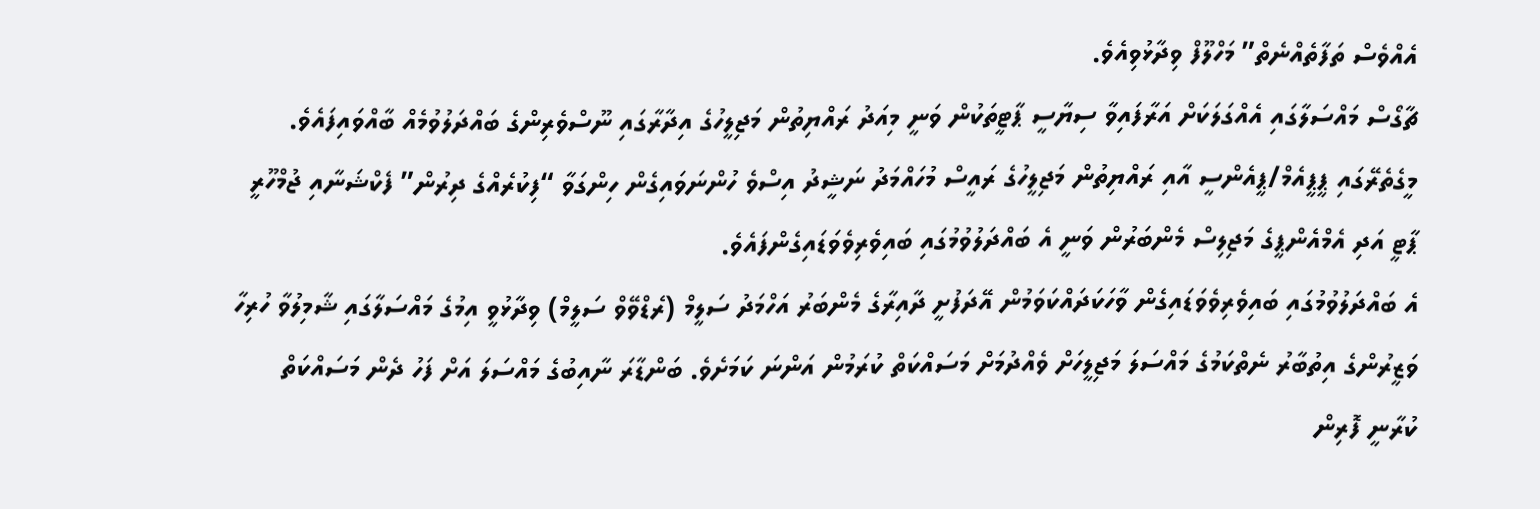އެއްވެސް ތަފާތެއްނެތް” މަހްލޫފް ވިދާޅުވިއެވެ.
ޗާގޯސް މައްސަލާގައި އެއްގަލަކަށް އަރާފައިވާ ސިޔާސީ ޕާޓީތަކުން ވަނީ މިއަދު ރައްޔިތުން މަޖިލީހުގެ އިދާރާގައި ނޫސްވެރިންގެ ބައްދަލުވުމެއް ބާއްވައިފައެވެ. މީގެތެރޭގައި ޕީޕީއެމް/ޕީއެންސީ އާއި ރައްޔިތުން މަޖިލީހުގެ ރައީސް މުހައްމަދު ނަޝީދު އިސްވެ ހުންނަވައިގެން ހިންގަވާ “ފިކުރެއްގެ ދިރުން” ފެކްޝަނާއި ޖުމްހޫރީ ޕާޓީ އަދި އެމްއެންޕީގެ މަޖިލިސް މެންބަރުން ވަނީ އެ ބައްދަލުވުމުގައި ބައިވެރިވެވަޑައިގެންފައެވެ.
އެ ބައްދަލުވުމުގައި ބައިވެރިވެވަޑައިގެން ވާހަކަދައްކަވަމުން އޭދަފުށީ ދާއިރާގެ މެންބަރު އަހްމަދު ސަލީމް (ރެޑްވޭވް ސަލީމް) ވިދާޅުވީ އިމުގެ މައްސަލާގައި ޝާމިލުވާ ހުރިހާ ވަޒީރުންގެ އިތުބާރު ނެތްކަމުގެ މައްސަލަ މަޖިލީހަށް ވެއްދުމަށް މަސައްކަތް ކުރަމުން އަންނަ ކަމަށެވެ. ބަންޑާރަ ނާއިބުގެ މައްސަލަ އަށް ފަހު ދެން މަސައްކަތް ކުރާނީ ފޮރިން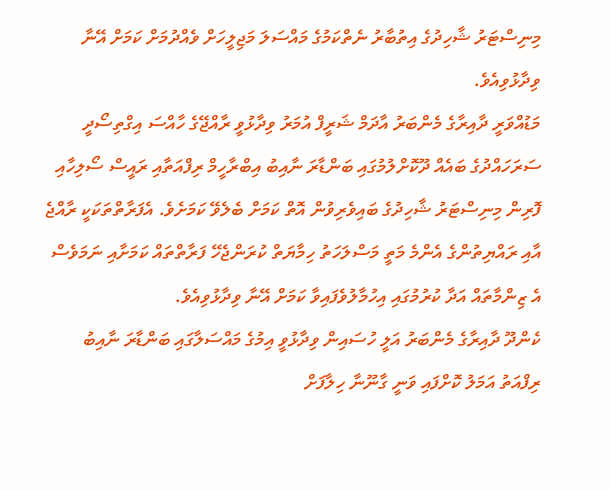މިނިސްޓަރު ޝާހިދުގެ އިތުބާރު ނެތްކަމުގެ މައްސަލަ މަޖިލީހަށް ވެއްދުމަށް ކަމަށް އޭނާ ވިދާޅުވިއެވެ.
މަޑުއްވަރީ ދާއިރާގެ މެންބަރު އާދަމް ޝަރީފް އުމަރު ވިދާޅުވީ ރާއްޖޭގެ ހާއްސަ އިގްތިސޯދީ ސަރަހައްދުގެ ބައެއް ދޫކޮށްލުމުގައި ބަންޑާރަ ނާއިބު އިބްރާހީމް ރިފްއަތާއި ރައީސް ސޯލިހާއި ފޮރިން މިނިސްޓަރު ޝާހިދުގެ ބައިވެރިވުން އޮތް ކަމަށް ބެލެވޭ ކަމަށެވެ. އެފަރާތްތަކަކީ ރާއްޖެ އާއި ރައްޔިތުންގެ އެންމެ މަތީ މަސްލަހަތު ހިމާޔަތް ކުރަންޖެހޭ ފަރާތްތައް ކަމަށާއި ނަމަވެސް އެ ޒިންމާތައް އަދާ ކުރުމުގައި އިހުމާލުވެފައިވާ ކަމަށް އޭނާ ވިދާޅުވިއެވެ.
ކެންދޫ ދާއިރާގެ މެންބަރު އަލީ ހުސައިން ވިދާޅުވީ އިމުގެ މައްސަލާގައި ބަންޑާރަ ނާއިބު ރިފްއަތު އަމަލު ކޮށްފައި ވަނީ ގާނޫނާ ހިލާފަށް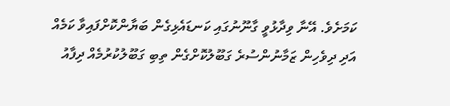ކަމަށެވެ. އޭނާ ވިދާޅުވީ ގާނޫނުގައި ކަނޑައެޅިގެން ބަޔާންކޮށްފައިވާ ކަމެއް އަދި ދިވެހިން ޒަމާނުންސުރެ ގަބޫލުކޮށްގެން ތިބި ގަބޫލުކުރުމެއް ދިފާއު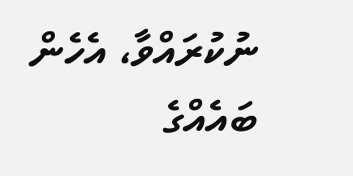ނުކުރައްވާ، އެހެން ބައެއްގެ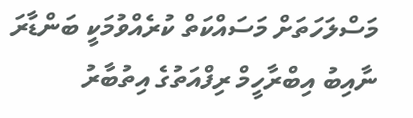މަސްލަހަތަށް މަސައްކަތް ކުރެއްވުމަކީ ބަންޑާރަ ނާއިބު އިބްރާހީމް ރިފްއަތުގެ އިތުބާރު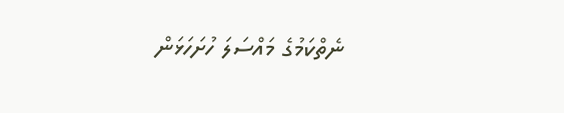ނެތްކަމުގެ މައްސަލަ ހުށަހަޅަން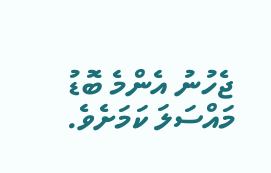ޖެހުނު އެންމެ ބޮޑު މައްސަލަ ކަމަށެވެ.